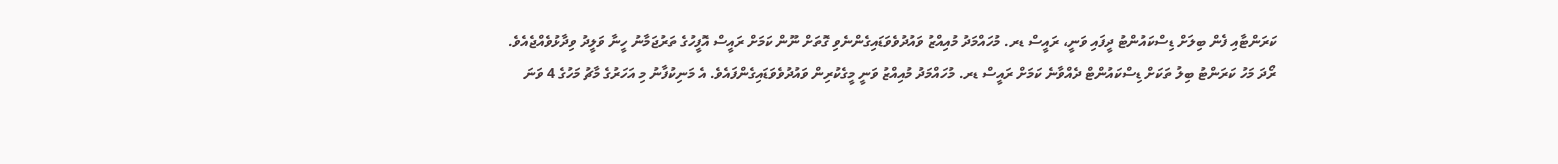ކަރަންޓާއި ފެން ބިލަށް ޑިސްކައުންޓު ދީފައި ވަނީ، ރައީސް ޑރ. މުހައްމަދު މުއިއްޒު ވައުދުވެވަޑައިގެންނެވި ގޮތަށް ނޫން ކަމަށް ރައީސް އޮފީހުގެ ތަރުޖަމާނު ހީނާ ވަލީދު ވިދާޅުވެއްޖެއެވެ.
ރޯދަ މަހު ކަރަންޓު ބިލު ތަކަށް ޑިސްކައުންޓް ދެއްވާނެ ކަމަށް ރައީސް ޑރ. މުހައްމަދު މުއިއްޒު ވަނީ މީގެކުރިން ވައުދުވެވަޑައިގެންފައެވެ. އެ މަނިކުފާނު މި އަހަރުގެ މާޗު މަހުގެ 4 ވަނަ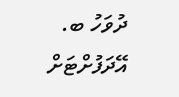ދުވަހު ބ. އޭދަފުށްޓަށް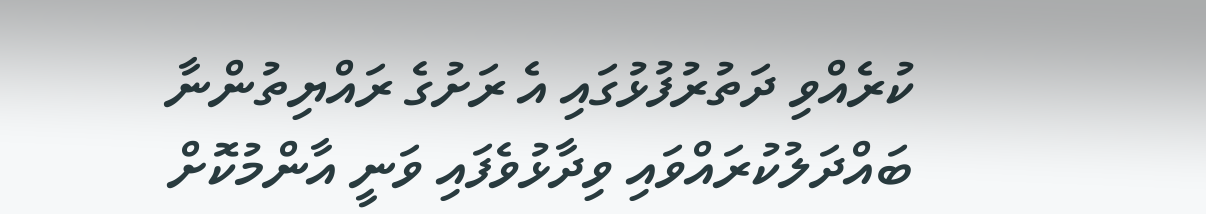ކުރެއްވި ދަތުރުފުޅުގައި އެ ރަށުގެ ރައްޔިތުންނާ ބައްދަލުކުރައްވައި ވިދާޅުވެފައި ވަނީ އާންމުކޮށް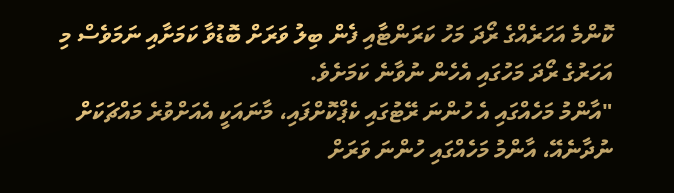ކޮންމެ އަހަރެއްގެ ރޯދަ މަހު ކަރަންޓާއި ފެން ބިލު ވަރަށް ބޮޑުވާ ކަމަށާއި ނަމަވެސް މި އަހަރުގެ ރޯދަ މަހުގައި އެހެން ނުވާނެ ކަމަށެވެ.
"އާންމު މަހެއްގައި އެ ހުންނަ ރޭޓުގައި ކެޕްކޮށްފައި، މާނައަކީ އެއަށްވުރެ މައްޗަކަށް ނުދާނެއޭ، އާންމު މަހެއްގައި ހުންނަ ވަރަށް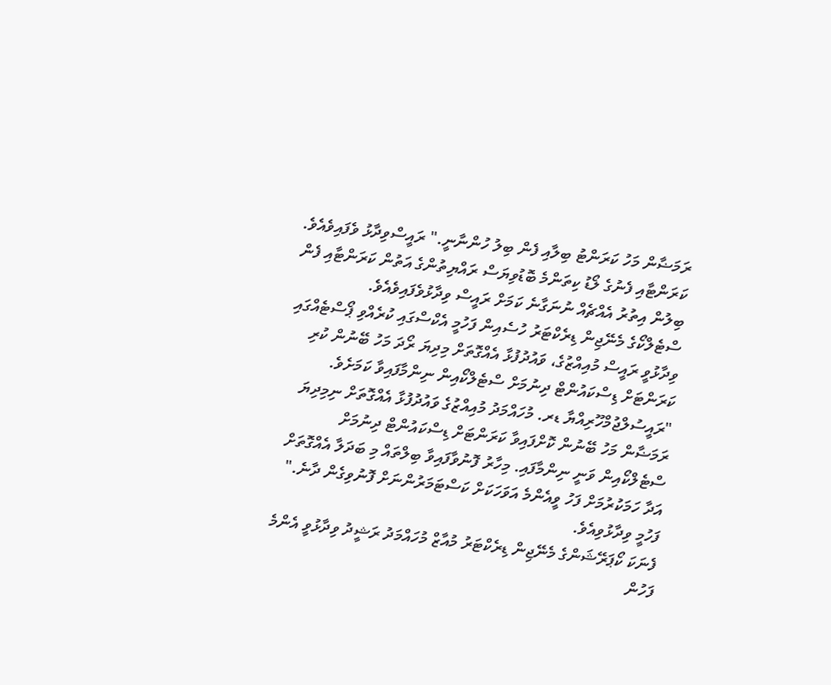ރަމަޟާން މަހު ކަރަންޓު ބިލާއި ފެން ބިލު ހުންނާނީ." ރައީސްވިދާޅު ވެފައިވެއެވެ.
ކަރަންޓާއި ފެނުގެ ލޯޑު ކިތަންމެ ބޮޑުވިޔަސް ރައްޔިތުންގެ އަތުން ކަރަންޓާއި ފެން ބިލުން އިތުރު އެއްޗެއް ނުނަގާނެ ކަމަށް ރައީސް ވިދާޅުވެފައިވެއެވެ.
ސްޓެލްކޯގެ މެނޭޖިން ޑިރެކްޓަރު ހުސެއިން ފަހުމީ އެކްސްގައި ކުރެއްވި ޕޯސްޓެއްގައި ވިދާޅުވީ ރައީސް މުއިއްޒުގެ، ވައުދުފުޅާ އެއްގޮތަށް މިދިޔަ ރޯދަ މަހު ބޭނުން ކުރި ކަރަންޓަށް ޑިސްކައުންޓް ދިނުމަށް ސްޓެލްކޯއިން ނިންމާފައިވާ ކަމަށެވެ.
"ރައީސުލްޖުމްހޫރިއްޔާ ޑރ. މުހައްމަދު މުއިއްޒުގެ ވައުދުފުޅާ އެއްގޮތަށް ނިމިދިޔަ ރަމަޟާން މަހު ބޭނުން ކޮށްފައިވާ ކަރަންޓަށް ޑިސްކައުންޓް ދިނުމަށް ސްޓެލްކޯއިން ވަނީ ނިންމާފައި. މިހާރު ފޮނުވާފައިވާ ބިލްތައް މި ބަދަލާ އެއްގޮތަށް އަދާ ހަމަކުރުމަށް ފަހު ވީއެންމެ އަވަހަކަށް ކަސްޓަމަރުންނަށް ފޮނުވިގެން ދާނެ." ފަހުމީ ވިދާޅުވިއެވެ.
ފެނަކަ ކޯޕަރޭޝަންގެ މެނޭޖިން ޑިރެކްޓަރު މުއާޒް މުހައްމަދު ރަޝީދު ވިދާޅުވީ އެންމެ ފަހުން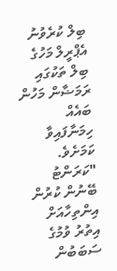ބިލް ކުރެވުނު އެޕްރީލް މަހުގެ ބިލް ތަކުގައި ރަމަޟާން މަހުން ބައެއް ހިމަނާފައިވާ ކަމަށެވެ.
"ކަރަންޓު ބޭނުން ކުރުން އިންތިހާއަށް އިތުރު ވުމުގެ ސަބަބުން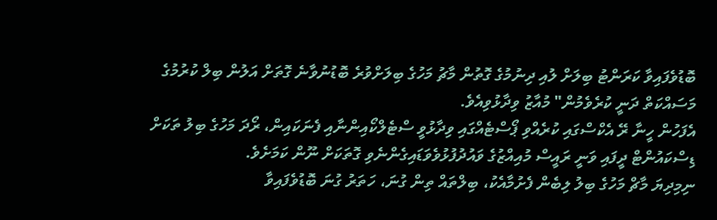ބޮޑުވެފައިވާ ކަރަންޓު ބިލަށް ލުއި ދިނުމުގެ ގޮތުން މާޗު މަހުގެ ބިލަށްވުރެ ބޮޑުނުވާނެ ގޮތަށް އަލުން ބިލް ކުރުމުގެ މަސައްކަތް ދަނީ ކުރެވެމުން" މުއާޒު ވިދާޅުވިއެވެ.
އެފަހުން ހީނާ ރޭ އެކްސްގައި ކުރެއްވި ޕޯސްޓެއްގައި ވިދާޅުވީ ސްޓެލްކޯއިންނާއި ފެނަކައިން، ރޯދަ މަހުގެ ބިލު ތަކަށް ޑިސްކައުންޓް ދީފައި ވަނީ ރައީސް މުއިއްޒުގެ ވައުދުފުޅުވެވަޑައިގެންނެވި ގޮތަކަށް ނޫން ކަމަށެވެ.
ނިމިދިޔަ މާޗް މަހުގެ ބިލު ލިބެން ފެށުމާއެކު، ބިލްތައް ތިން ގުނަ، ހަތަރު ގުނަ ބޮޑުވެފައިވާ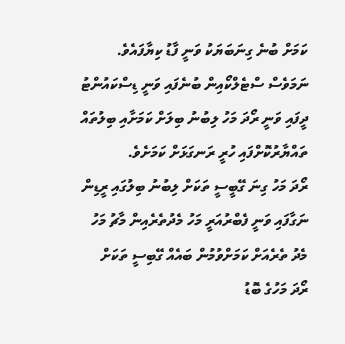ކަމަށް ބުނެ ގިނަބަޔަކު ވަނީ ފާޑު ކިޔާފައެވެ. ނަމަވެސް ސްޓެލްކޯއިން ބުނެފައި ވަނީ ޑިސްކައުންޓު ދީފައި ވަނީ ރޯދަ މަހު ލިބުނު ބިލަށް ކަމަށާއި ބިލުތައް ތައްޔާރުކޮށްފައި ހުރީ ރަނގަޅަށް ކަމަށެވެ.
ރޯދަ މަހު ގިނަ ގޭބީސީ ތަކަށް ލިބުނު ބިލުގައި ރީޑިން ނަގާފައި ވަނީ ފެބްރުއަރީ މަހު މެދުތެރެއިން މާޗު މަހު މެދު ތެރެއަށް ކަމަށްވުމުން ބައެއް ގޭބިސީ ތަކަށް ރޯދަ މަހުގެ ބޮޑު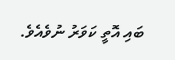ބައި އޮތީ ކަވަރު ނުވެއެވެ.